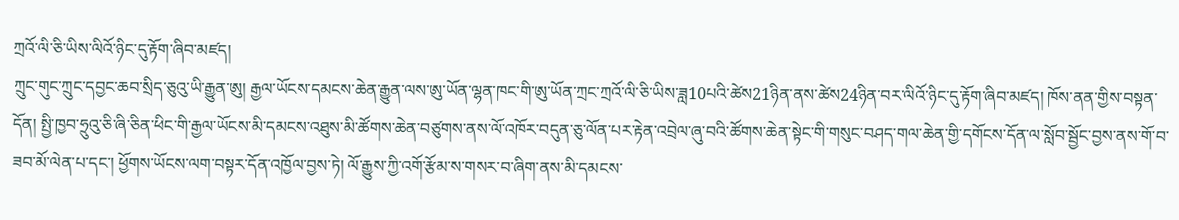ཀྲའོ་ལི་ཅི་ཡིས་ལིའོ་ཉིང་དུ་རྟོག་ཞིབ་མཛད།
ཀྲུང་གུང་ཀྲུང་དབྱང་ཆབ་སྲིད་ཅུའུ་ཡི་རྒྱུན་ཨུ། རྒྱལ་ཡོངས་དམངས་ཆེན་རྒྱུན་ལས་ཨུ་ཡོན་ལྷན་ཁང་གི་ཨུ་ཡོན་ཀྲང་ཀྲའོ་ལི་ཅི་ཡིས་ཟླ10པའི་ཚེས21ཉིན་ནས་ཚེས24ཉིན་བར་ལིའོ་ཉིང་དུ་རྟོག་ཞིབ་མཛད། ཁོས་ནན་གྱིས་བསྟན་དོན། སྤྱི་ཁྱབ་ཧྲུའུ་ཅི་ཞི་ཅིན་ཕིང་གི་རྒྱལ་ཡོངས་མི་དམངས་འཐུས་མི་ཚོགས་ཆེན་བཙུགས་ནས་ལོ་འཁོར་བདུན་ཅུ་ལོན་པར་རྟེན་འབྲེལ་ཞུ་བའི་ཚོགས་ཆེན་སྟེང་གི་གསུང་བཤད་གལ་ཆེན་གྱི་དགོངས་དོན་ལ་སློབ་སྦྱོང་བྱས་ནས་གོ་བ་ཟབ་མོ་ལེན་པ་དང་། ཕྱོགས་ཡོངས་ལག་བསྟར་དོན་འཁྱོལ་བྱས་ཏེ། ལོ་རྒྱུས་ཀྱི་འགོ་རྩོམ་ས་གསར་བ་ཞིག་ནས་མི་དམངས་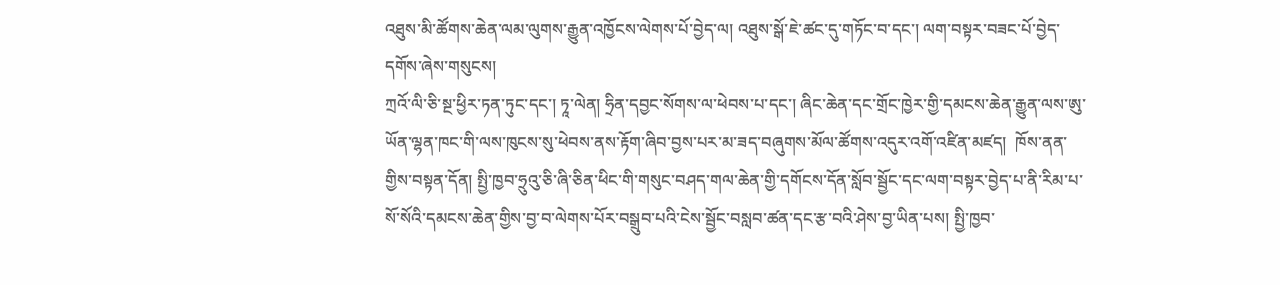འཐུས་མི་ཚོགས་ཆེན་ལམ་ལུགས་རྒྱུན་འཁྱོངས་ལེགས་པོ་བྱེད་ལ། འཐུས་སྒོ་ཇེ་ཚང་དུ་གཏོང་བ་དང་། ལག་བསྟར་བཟང་པོ་བྱེད་དགོས་ཞེས་གསུངས།
ཀྲའོ་ལི་ཅི་སྔ་ཕྱིར་ཏན་ཏུང་དང་། ཏཱ་ལེན། ཧྲིན་དབྱང་སོགས་ལ་ཕེབས་པ་དང་། ཞིང་ཆེན་དང་གྲོང་ཁྱེར་གྱི་དམངས་ཆེན་རྒྱུན་ལས་ཨུ་ཡོན་ལྷན་ཁང་གི་ལས་ཁུངས་སུ་ཕེབས་ནས་རྟོག་ཞིབ་བྱས་པར་མ་ཟད་བཞུགས་མོལ་ཚོགས་འདུར་འགོ་འཛིན་མཛད།  ཁོས་ནན་གྱིས་བསྟན་དོན། སྤྱི་ཁྱབ་ཧྲུའུ་ཅི་ཞི་ཅིན་ཕིང་གི་གསུང་བཤད་གལ་ཆེན་གྱི་དགོངས་དོན་སློབ་སྦྱོང་དང་ལག་བསྟར་བྱེད་པ་ནི་རིམ་པ་སོ་སོའི་དམངས་ཆེན་གྱིས་བྱ་བ་ལེགས་པོར་བསྒྲུབ་པའི་ངེས་སྦྱོང་བསླབ་ཚན་དང་རྩ་བའི་ཤེས་བྱ་ཡིན་པས། སྤྱི་ཁྱབ་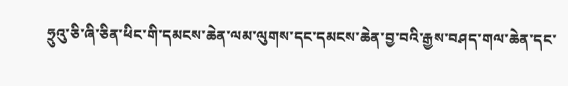ཧྲུའུ་ཅི་ཞི་ཅིན་ཕིང་གི་དམངས་ཆེན་ལམ་ལུགས་དང་དམངས་ཆེན་བྱ་བའི་རྒྱས་བཤད་གལ་ཆེན་དང་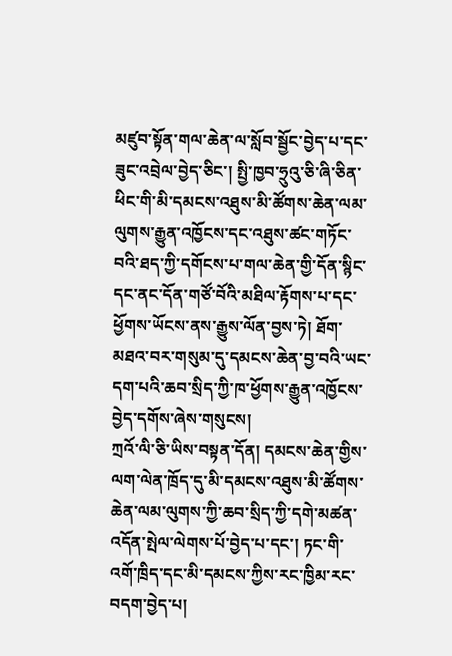མཛུབ་སྟོན་གལ་ཆེན་ལ་སློབ་སྦྱོང་བྱེད་པ་དང་ཟུང་འབྲེལ་བྱེད་ཅིང་། སྤྱི་ཁྱབ་ཧྲུའུ་ཅི་ཞི་ཅིན་ཕིང་གི་མི་དམངས་འཐུས་མི་ཚོགས་ཆེན་ལམ་ལུགས་རྒྱུན་འཁྱོངས་དང་འཐུས་ཚང་གཏོང་བའི་ཐད་ཀྱི་དགོངས་པ་གལ་ཆེན་གྱི་དོན་སྙིང་དང་ནང་དོན་གཙོ་བོའི་མཐིལ་རྟོགས་པ་དང་ཕྱོགས་ཡོངས་ནས་རྒྱུས་ལོན་བྱས་ཏེ། ཐོག་མཐའ་བར་གསུམ་དུ་དམངས་ཆེན་བྱ་བའི་ཡང་དག་པའི་ཆབ་སྲིད་ཀྱི་ཁ་ཕྱོགས་རྒྱུན་འཁྱོངས་བྱེད་དགོས་ཞེས་གསུངས།
ཀྲའོ་ལི་ཅི་ཡིས་བསྟན་དོན། དམངས་ཆེན་གྱིས་ལག་ལེན་ཁྲོད་དུ་མི་དམངས་འཐུས་མི་ཚོགས་ཆེན་ལམ་ལུགས་ཀྱི་ཆབ་སྲིད་ཀྱི་དགེ་མཚན་འདོན་སྤེལ་ལེགས་པོ་བྱེད་པ་དང་། ཏང་གི་འགོ་ཁྲིད་དང་མི་དམངས་ཀྱིས་རང་ཁྱིམ་རང་བདག་བྱེད་པ།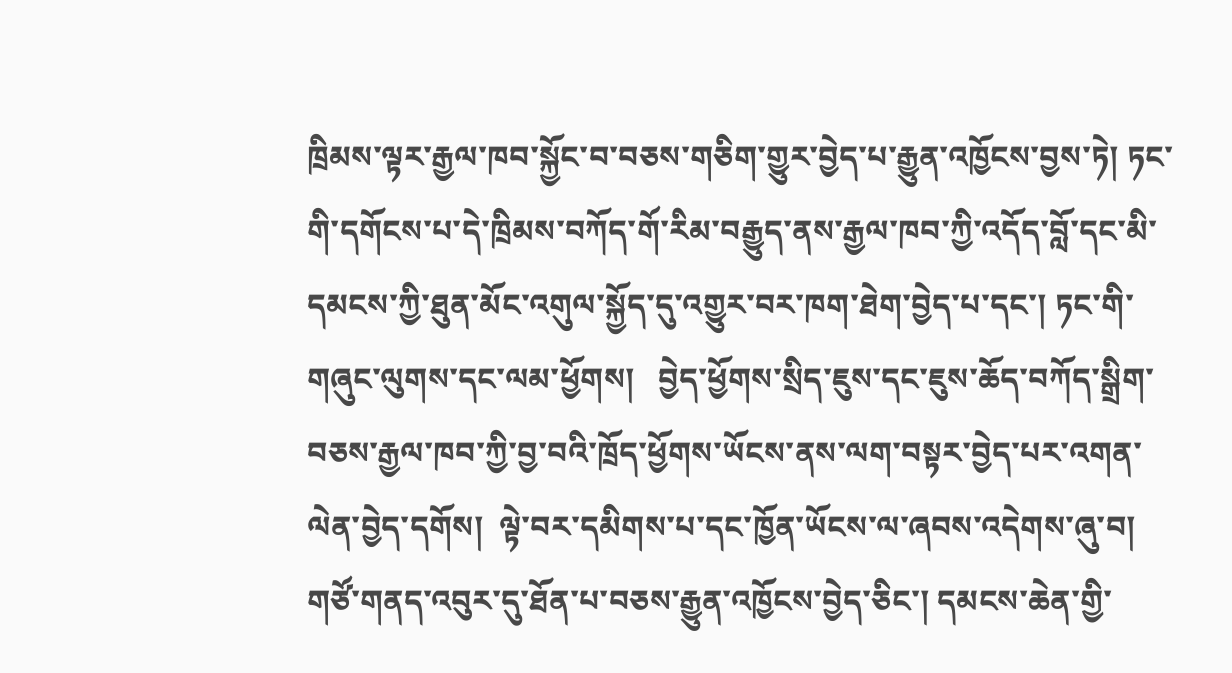ཁྲིམས་ལྟར་རྒྱལ་ཁབ་སྐྱོང་བ་བཅས་གཅིག་གྱུར་བྱེད་པ་རྒྱུན་འཁྱོངས་བྱས་ཏེ། ཏང་གི་དགོངས་པ་དེ་ཁྲིམས་བཀོད་གོ་རིམ་བརྒྱུད་ནས་རྒྱལ་ཁབ་ཀྱི་འདོད་བློ་དང་མི་དམངས་ཀྱི་ཐུན་མོང་འགུལ་སྐྱོད་དུ་འགྱུར་བར་ཁག་ཐེག་བྱེད་པ་དང་། ཏང་གི་གཞུང་ལུགས་དང་ལམ་ཕྱོགས།   བྱེད་ཕྱོགས་སྲིད་ཇུས་དང་ཇུས་ཆོད་བཀོད་སྒྲིག་བཅས་རྒྱལ་ཁབ་ཀྱི་བྱ་བའི་ཁྲོད་ཕྱོགས་ཡོངས་ནས་ལག་བསྟར་བྱེད་པར་འགན་ལེན་བྱེད་དགོས།  ལྟེ་བར་དམིགས་པ་དང་ཁྱོན་ཡོངས་ལ་ཞབས་འདེགས་ཞུ་བ། གཙོ་གནད་འབུར་དུ་ཐོན་པ་བཅས་རྒྱུན་འཁྱོངས་བྱེད་ཅིང་། དམངས་ཆེན་གྱི་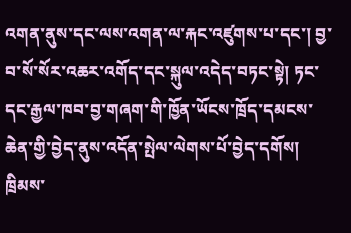འགན་ནུས་དང་ལས་འགན་ལ་རྐང་འཛུགས་པ་དང་། བྱ་བ་སོ་སོར་འཆར་འགོད་དང་སྐུལ་འདེད་བཏང་སྟེ། ཏང་དང་རྒྱལ་ཁབ་བྱ་གཞག་གི་ཁྱོན་ཡོངས་ཁྲོད་དམངས་ཆེན་གྱི་བྱེད་ནུས་འདོན་སྤེལ་ལེགས་པོ་བྱེད་དགོས། ཁྲིམས་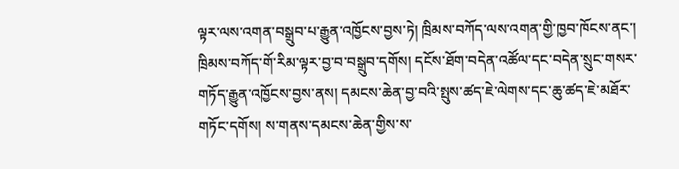ལྟར་ལས་འགན་བསྒྲུབ་པ་རྒྱུན་འཁྱོངས་བྱས་ཏེ། ཁྲིམས་བཀོད་ལས་འགན་གྱི་ཁྱབ་ཁོངས་ནང་། ཁྲིམས་བཀོད་གོ་རིམ་ལྟར་བྱ་བ་བསྒྲུབ་དགོས། དངོས་ཐོག་བདེན་འཚོལ་དང་བདེན་སྲུང་གསར་གཏོད་རྒྱུན་འཁྱོངས་བྱས་ནས། དམངས་ཆེན་བྱ་བའི་སྤུས་ཚད་ཇེ་ལེགས་དང་ཆུ་ཚད་ཇེ་མཐོར་གཏོང་དགོས། ས་གནས་དམངས་ཆེན་གྱིས་ས་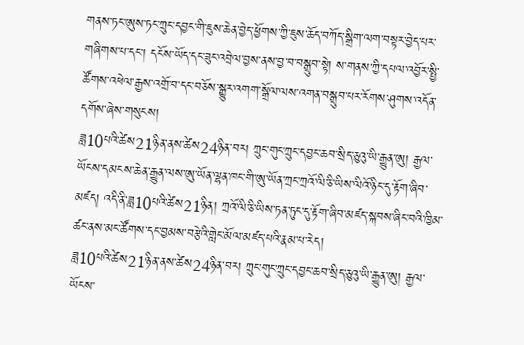གནས་ཏང་ཨུས་ཏང་ཀྲུང་དབྱང་གི་ཇུས་ཆེན་བྱེད་ཕྱོགས་ཀྱི་ཇུས་ཆོད་བཀོད་སྒྲིག་ལག་བསྟར་བྱེད་པར་གཞིགས་པ་དང་། དངོས་ཡོད་དང་ཟུང་འབྲེལ་བྱས་ནས་བྱ་བ་བསྒྲུབ་སྟེ། ས་གནས་ཀྱི་དཔལ་འབྱོར་སྤྱི་ཚོགས་འཕེལ་རྒྱས་འགྲོ་བ་དང་བཅོས་སྒྱུར་འགག་སྒྲོལ་ལས་འགན་བསྒྲུབ་པར་རོགས་ཤུགས་འདོན་དགོས་ཞེས་གསུངས།
ཟླ10པའི་ཚེས21ཉིན་ནས་ཚེས24ཉིན་བར། ཀྲུང་གུང་ཀྲུང་དབྱང་ཆབ་སྲིད་ཅུའུ་ཡི་རྒྱུན་ཨུ། རྒྱལ་ཡོངས་དམངས་ཆེན་རྒྱུན་ལས་ཨུ་ཡོན་ལྷན་ཁང་གི་ཨུ་ཡོན་ཀྲང་ཀྲའོ་ལི་ཅི་ཡིས་ལིའོ་ཉིང་དུ་རྟོག་ཞིབ་མཛད། འདི་ནི་ཟླ10པའི་ཚེས21ཉིན། ཀྲའོ་ལི་ཅི་ཡིས་ཏན་ཏུང་དུ་རྟོག་ཞིབ་མཛད་སྐབས་ཞིང་བའི་ཁྱིམ་ཚང་ནས་མང་ཚོགས་དང་བྱམས་བརྩེའི་གླེང་མོལ་མཛད་པའི་རྣམ་པ་རེད།
ཟླ10པའི་ཚེས21ཉིན་ནས་ཚེས24ཉིན་བར། ཀྲུང་གུང་ཀྲུང་དབྱང་ཆབ་སྲིད་ཅུའུ་ཡི་རྒྱུན་ཨུ། རྒྱལ་ཡོངས་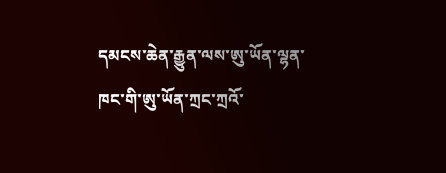དམངས་ཆེན་རྒྱུན་ལས་ཨུ་ཡོན་ལྷན་ཁང་གི་ཨུ་ཡོན་ཀྲང་ཀྲའོ་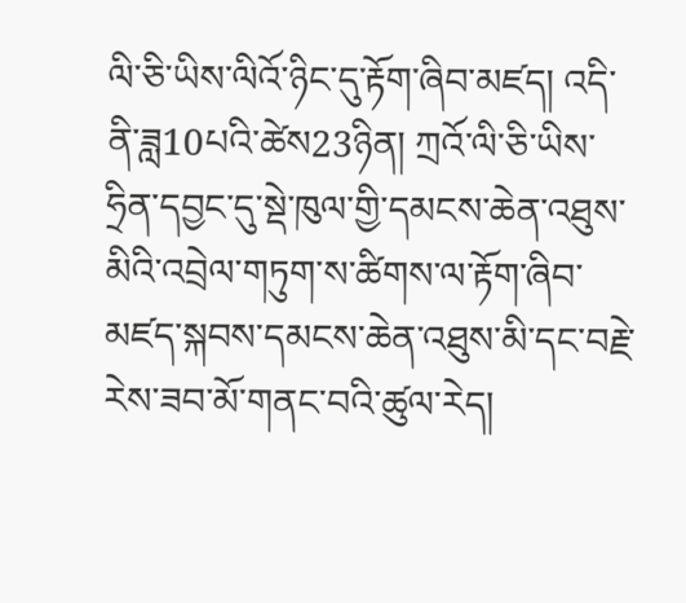ལི་ཅི་ཡིས་ལིའོ་ཉིང་དུ་རྟོག་ཞིབ་མཛད། འདི་ནི་ཟླ10པའི་ཚེས23ཉིན། ཀྲའོ་ལི་ཅི་ཡིས་ཧྲིན་དབྱང་དུ་སྡེ་ཁུལ་གྱི་དམངས་ཆེན་འཐུས་མིའི་འབྲེལ་གཏུག་ས་ཚིགས་ལ་རྟོག་ཞིབ་མཛད་སྐབས་དམངས་ཆེན་འཐུས་མི་དང་བརྗེ་རེས་ཟབ་མོ་གནང་བའི་ཚུལ་རེད།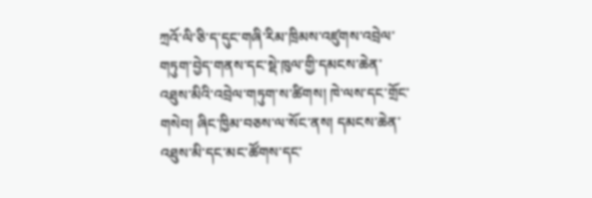ཀྲའོ་ལི་ཅི་ད་དུང་གཞི་རིམ་ཁྲིམས་འཛུགས་འབྲེལ་གཏུག་བྱེད་གནས་དང་སྡེ་ཁུལ་གྱི་དམངས་ཆེན་འཐུས་མིའི་འབྲེལ་གཏུག་ས་ཚིགས། ཁེ་ལས་དང་གྲོང་གསེབ། ཞིང་ཁྱིམ་བཅས་ལ་སོང་ནས། དམངས་ཆེན་འཐུས་མི་དང་མང་ཚོགས་དང་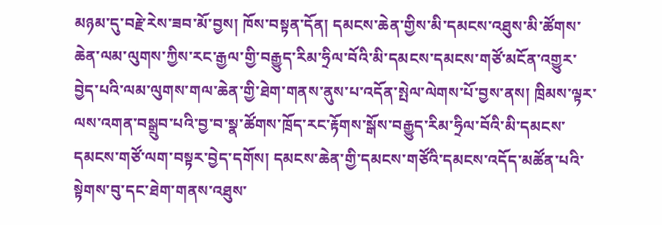མཉམ་དུ་བརྗེ་རེས་ཟབ་མོ་བྱས། ཁོས་བསྟན་དོན། དམངས་ཆེན་གྱིས་མི་དམངས་འཐུས་མི་ཚོགས་ཆེན་ལམ་ལུགས་ཀྱིས་རང་རྒྱལ་གྱི་བརྒྱུད་རིམ་ཧྲིལ་བོའི་མི་དམངས་དམངས་གཙོ་མངོན་འགྱུར་བྱེད་པའི་ལམ་ལུགས་གལ་ཆེན་གྱི་ཐེག་གནས་ནུས་པ་འདོན་སྤེལ་ལེགས་པོ་བྱས་ནས། ཁྲིམས་ལྟར་ལས་འགན་བསྒྲུབ་པའི་བྱ་བ་སྣ་ཚོགས་ཁྲོད་རང་རྟོགས་སྒོས་བརྒྱུད་རིམ་ཧྲིལ་བོའི་མི་དམངས་དམངས་གཙོ་ལག་བསྟར་བྱེད་དགོས། དམངས་ཆེན་གྱི་དམངས་གཙོའི་དམངས་འདོད་མཚོན་པའི་སྟེགས་བུ་དང་ཐེག་གནས་འཐུས་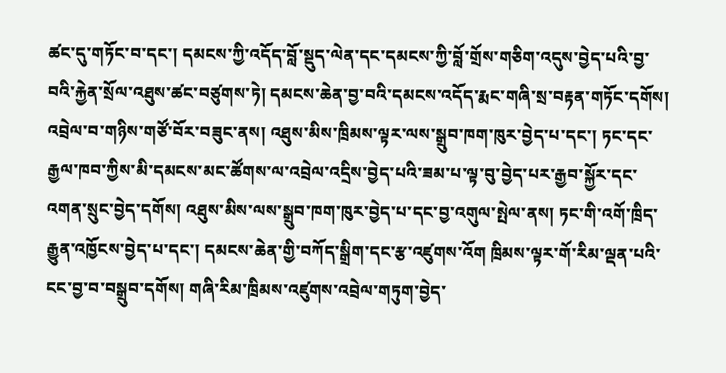ཚང་དུ་གཏོང་བ་དང་། དམངས་ཀྱི་འདོད་བློ་སྡུད་ལེན་དང་དམངས་ཀྱི་བློ་གྲོས་གཅིག་འདུས་བྱེད་པའི་བྱ་བའི་རྐྱེན་སྲོལ་འཐུས་ཚང་བཙུགས་ཏེ། དམངས་ཆེན་བྱ་བའི་དམངས་འདོད་རྨང་གཞི་སྲ་བརྟན་གཏོང་དགོས། འབྲེལ་བ་གཉིས་གཙོ་བོར་བཟུང་ནས། འཐུས་མིས་ཁྲིམས་ལྟར་ལས་སྒྲུབ་ཁག་ཁུར་བྱེད་པ་དང་། ཏང་དང་རྒྱལ་ཁབ་ཀྱིས་མི་དམངས་མང་ཚོགས་ལ་འབྲེལ་འདྲིས་བྱེད་པའི་ཟམ་པ་ལྟ་བུ་བྱེད་པར་རྒྱབ་སྐྱོར་དང་འགན་སྲུང་བྱེད་དགོས། འཐུས་མིས་ལས་སྒྲུབ་ཁག་ཁུར་བྱེད་པ་དང་བྱ་འགུལ་སྤེལ་ནས། ཏང་གི་འགོ་ཁྲིད་རྒྱུན་འཁྱོངས་བྱེད་པ་དང་། དམངས་ཆེན་གྱི་བཀོད་སྒྲིག་དང་རྩ་འཛུགས་འོག ཁྲིམས་ལྟར་གོ་རིམ་ལྡན་པའི་ངང་བྱ་བ་བསྒྲུབ་དགོས། གཞི་རིམ་ཁྲིམས་འཛུགས་འབྲེལ་གཏུག་བྱེད་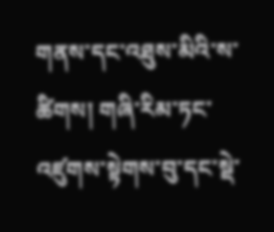གནས་དང་འཐུས་མིའི་ས་ཚིགས། གཞི་རིམ་ཏང་འཛུགས་སྟེགས་བུ་དང་སྡེ་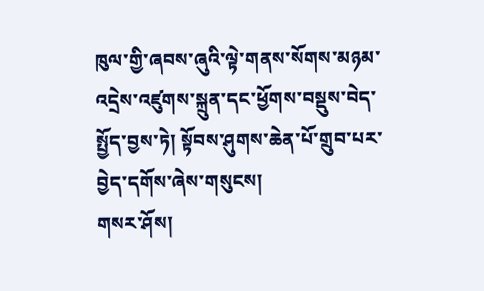ཁུལ་གྱི་ཞབས་ཞུའི་ལྟེ་གནས་སོགས་མཉམ་འདྲེས་འཛུགས་སྐྲུན་དང་ཕྱོགས་བསྡུས་བེད་སྤྱོད་བྱས་ཏེ། སྟོབས་ཤུགས་ཆེན་པོ་གྲུབ་པར་བྱེད་དགོས་ཞེས་གསུངས།
གསར་ཤོས།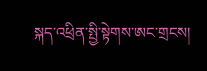སྐད་འཕྲིན་སྤྱི་སྟེགས་ཨང་གྲངས།